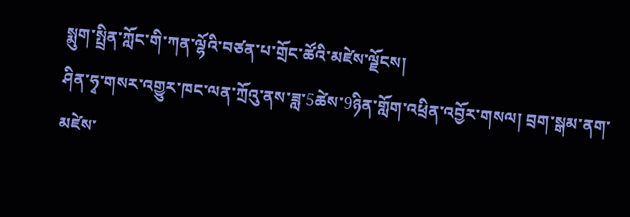སྨུག་སྤྲིན་ཀློང་གི་ཀན་ལྷོའི་བཙན་པ་གྲོང་ཚོའི་མཛེས་ལྗོངས།
ཤིན་ཧྭ་གསར་འགྱུར་ཁང་ལན་ཀྲོའུ་ནས་ཟླ་5ཚེས་9ཉིན་གློག་འཕྲིན་འབྱོར་གསལ། བྲག་སྒམ་ནག་མཛེས་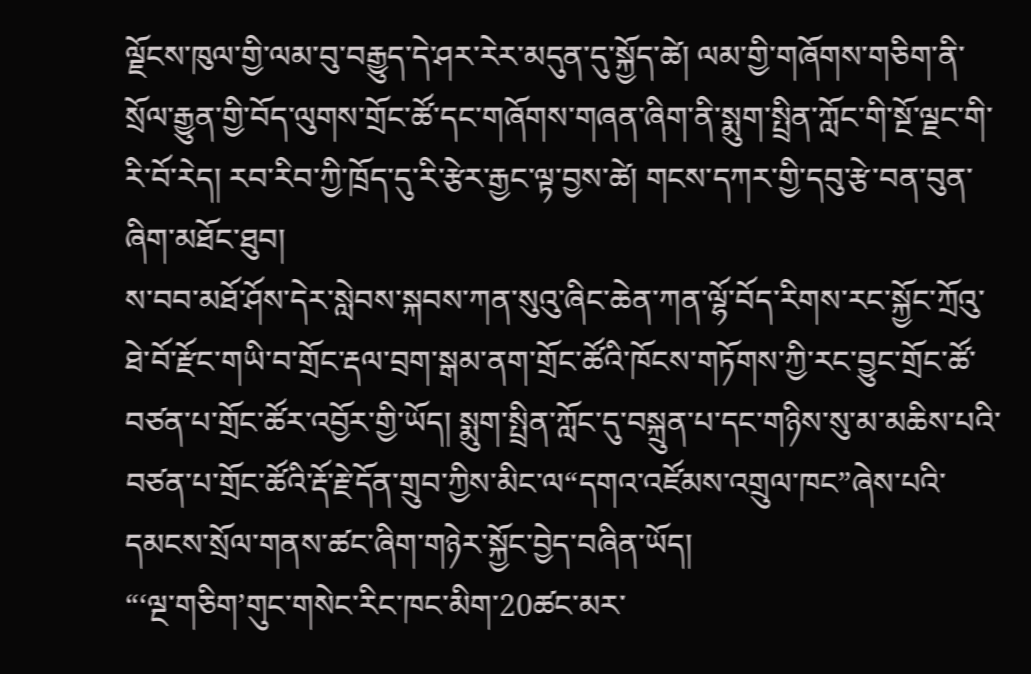ལྗོངས་ཁུལ་གྱི་ལམ་བུ་བརྒྱུད་དེ་ཤར་རེར་མདུན་དུ་སྐྱོད་ཚེ། ལམ་གྱི་གཞོགས་གཅིག་ནི་སྲོལ་རྒྱུན་གྱི་བོད་ལུགས་གྲོང་ཚོ་དང་གཞོགས་གཞན་ཞིག་ནི་སྨུག་སྤྲིན་ཀློང་གི་སྔོ་ལྗང་གི་རི་བོ་རེད། རབ་རིབ་ཀྱི་ཁྲོད་དུ་རི་རྩེར་རྒྱང་ལྟ་བྱས་ཚེ། གངས་དཀར་གྱི་དབུ་རྩེ་བན་བུན་ཞིག་མཐོང་ཐུབ།
ས་བབ་མཐོ་ཤོས་དེར་སླེབས་སྐབས་ཀན་སུའུ་ཞིང་ཆེན་ཀན་ལྷོ་བོད་རིགས་རང་སྐྱོང་ཀྲོའུ་ཐེ་བོ་རྫོང་གཡི་བ་གྲོང་རྡལ་བྲག་སྒམ་ནག་གྲོང་ཚོའི་ཁོངས་གཏོགས་ཀྱི་རང་བྱུང་གྲོང་ཚོ་བཙན་པ་གྲོང་ཚོར་འབྱོར་གྱི་ཡོད། སྨུག་སྤྲིན་ཀློང་དུ་བསྐྲུན་པ་དང་གཉིས་སུ་མ་མཆིས་པའི་བཙན་པ་གྲོང་ཚོའི་རྡོ་རྗེ་དོན་གྲུབ་ཀྱིས་མིང་ལ“དགའ་འཛོམས་འགྲུལ་ཁང”ཞེས་པའི་དམངས་སྲོལ་གནས་ཚང་ཞིག་གཉེར་སྐྱོང་བྱེད་བཞིན་ཡོད།
“‘ལྔ་གཅིག’གུང་གསེང་རིང་ཁང་མིག་20ཚང་མར་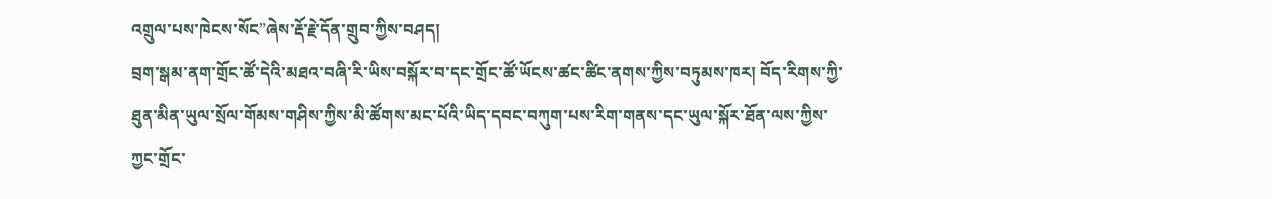འགྲུལ་པས་ཁེངས་སོང”ཞེས་རྡོ་རྗེ་དོན་གྲུབ་ཀྱིས་བཤད།
བྲག་སྒམ་ནག་གྲོང་ཚོ་དེའི་མཐའ་བཞི་རི་ཡིས་བསྐོར་བ་དང་གྲོང་ཚོ་ཡོངས་ཚང་ཚིང་ནགས་ཀྱིས་བཏུམས་ཁར། བོད་རིགས་ཀྱི་ཐུན་མིན་ཡུལ་སྲོལ་གོམས་གཤིས་ཀྱིས་མི་ཚོགས་མང་པོའི་ཡིད་དབང་བཀུག་པས་རིག་གནས་དང་ཡུལ་སྐོར་ཐོན་ལས་ཀྱིས་ཀྱང་གྲོང་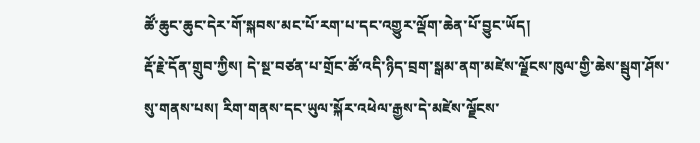ཚོ་ཆུང་ཆུང་དེར་གོ་སྐབས་མང་པོ་རག་པ་དང་འགྱུར་ལྡོག་ཆེན་པོ་བྱུང་ཡོད།
རྡོ་རྗེ་དོན་གྲུབ་ཀྱིས། དེ་སྔ་བཙན་པ་གྲོང་ཚོ་འདི་ཉིད་བྲག་སྒམ་ནག་མཛེས་ལྗོངས་ཁུལ་གྱི་ཆེས་སྦུག་ཤོས་སུ་གནས་པས། རིག་གནས་དང་ཡུལ་སྐོར་འཕེལ་རྒྱས་དེ་མཛེས་ལྗོངས་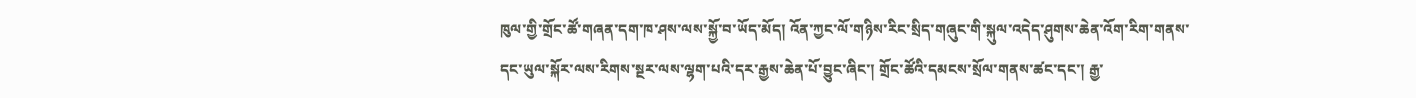ཁུལ་གྱི་གྲོང་ཚོ་གཞན་དག་ཁ་ཤས་ལས་སྐྱོ་བ་ཡོད་མོད། འོན་ཀྱང་ལོ་གཉིས་རིང་སྲིད་གཞུང་གི་སྐུལ་འདེད་ཤུགས་ཆེན་འོག་རིག་གནས་དང་ཡུལ་སྐོར་ལས་རིགས་སྔར་ལས་ལྷག་པའི་དར་རྒྱས་ཆེན་པོ་བྱུང་ཞིང་། གྲོང་ཚོའི་དམངས་སྲོལ་གནས་ཚང་དང་། རྒྱ་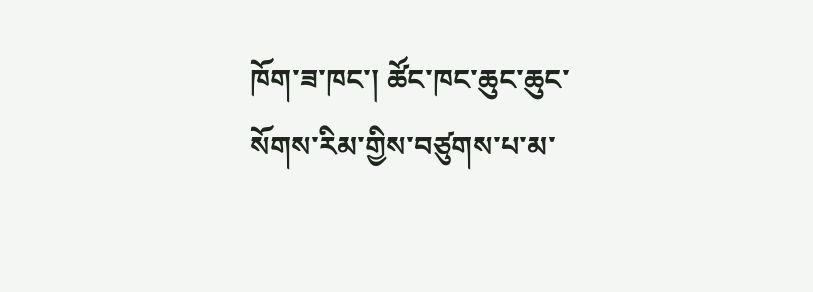ཁོག་ཟ་ཁང་། ཚོང་ཁང་ཆུང་ཆུང་སོགས་རིམ་གྱིས་བཙུགས་པ་མ་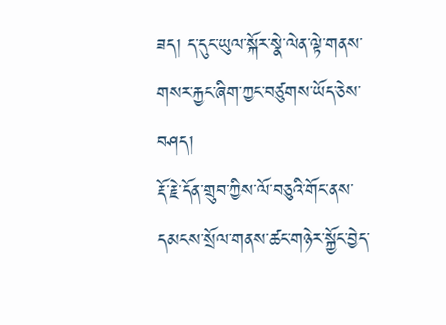ཟད། ད་དུང་ཡུལ་སྐོར་སྣེ་ལེན་ལྟེ་གནས་གསར་རྐྱང་ཞིག་ཀྱང་བཙུགས་ཡོད་ཅེས་བཤད།
རྡོ་རྗེ་དོན་གྲུབ་ཀྱིས་ལོ་བཅུའི་གོང་ནས་དམངས་སྲོལ་གནས་ཚང་གཉེར་སྐྱོང་བྱེད་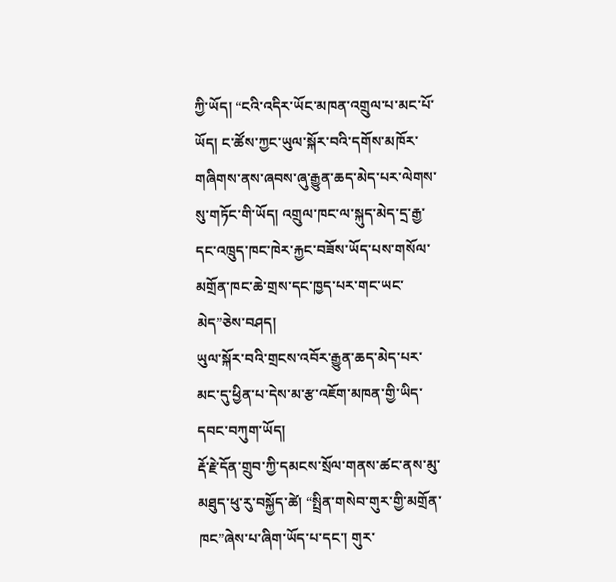ཀྱི་ཡོད། “ངའི་འདིར་ཡོང་མཁན་འགྲུལ་པ་མང་པོ་ཡོད། ང་ཚོས་ཀྱང་ཡུལ་སྐོར་བའི་དགོས་མཁོར་གཞིགས་ནས་ཞབས་ཞུ་རྒྱུན་ཆད་མེད་པར་ལེགས་སུ་གཏོང་གི་ཡོད། འགྲུལ་ཁང་ལ་སྐུད་མེད་དྲ་རྒྱ་དང་འཁྲུད་ཁང་ཁེར་རྐྱང་བཟོས་ཡོད་པས་གསོལ་མགྲོན་ཁང་ཆེ་གྲས་དང་ཁྱད་པར་གང་ཡང་མེད”ཅེས་བཤད།
ཡུལ་སྐོར་བའི་གྲངས་འབོར་རྒྱུན་ཆད་མེད་པར་མང་དུ་ཕྱིན་པ་དེས་མ་རྩ་འཇོག་མཁན་གྱི་ཡིད་དབང་བཀུག་ཡོད།
རྡོ་རྗེ་དོན་གྲུབ་ཀྱི་དམངས་སྲོལ་གནས་ཚང་ནས་མུ་མཐུད་ཕུ་རུ་བསྐྱོད་ཚེ། “སྤྲིན་གསེབ་གུར་གྱི་མགྲོན་ཁང”ཞེས་པ་ཞིག་ཡོད་པ་དང་། གུར་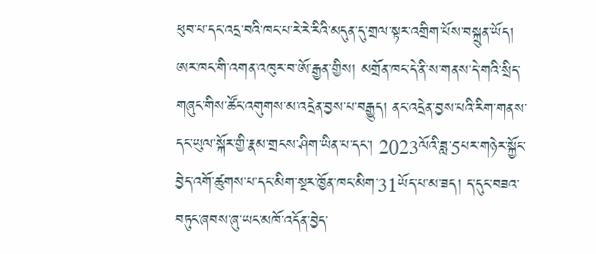ཕུབ་པ་དང་འདྲ་བའི་ཁང་པ་རེ་རེ་རིའི་མདུན་དུ་གྲལ་སྟར་འགྲིག་པོས་བསྐྲུན་ཡོད།
ཨར་ཁང་གི་འགན་འཁུར་བ་ཨོ་རྒྱན་གྱིས། མགྲོན་ཁང་དེ་ནི་ས་གནས་དེ་གའི་སྲིད་གཞུང་གིས་ཚོང་འགུགས་མ་འདྲེན་བྱས་པ་བརྒྱུད། ནང་འདྲེན་བྱས་པའི་རིག་གནས་དང་ཡུལ་སྐོར་གྱི་རྣམ་གྲངས་ཤིག་ཡིན་པ་དང་། 2023ལོའི་ཟླ་5པར་གཉེར་སྐྱོང་བྱེད་འགོ་ཚུགས་པ་དང་མིག་སྔར་ཁྱོན་ཁང་མིག་31ཡོད་པ་མ་ཟད། ད་དུང་བཟའ་བཏུང་ཞབས་ཞུ་ཡང་མཁོ་འདོན་བྱེད་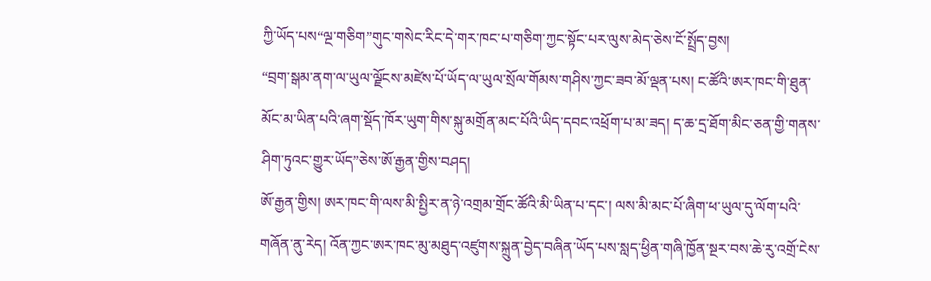ཀྱི་ཡོད་པས“ལྔ་གཅིག”གུང་གསེང་རིང་དེ་གར་ཁང་པ་གཅིག་ཀྱང་སྟོང་པར་ལུས་མེད་ཅེས་ངོ་སྤྲོད་བྱས།
“བྲག་སྒམ་ནག་ལ་ཡུལ་ལྗོངས་མཛེས་པོ་ཡོད་ལ་ཡུལ་སྲོལ་གོམས་གཤིས་ཀྱང་ཟབ་མོ་ལྡན་པས། ང་ཚོའི་ཨར་ཁང་གི་ཐུན་མོང་མ་ཡིན་པའི་ཞག་སྡོད་ཁོར་ཡུག་གིས་སྐུ་མགྲོན་མང་པོའི་ཡིད་དབང་འཕྲོག་པ་མ་ཟད། ད་ཆ་དྲ་ཐོག་མིང་ཅན་གྱི་གནས་ཤིག་ཏུའང་གྱུར་ཡོད”ཅེས་ཨོ་རྒྱན་གྱིས་བཤད།
ཨོ་རྒྱན་གྱིས། ཨར་ཁང་གི་ལས་མི་སྤྱིར་ན་ཉེ་འགྲམ་གྲོང་ཚོའི་མི་ཡིན་པ་དང་། ལས་མི་མང་པོ་ཞིག་ཕ་ཡུལ་དུ་ལོག་པའི་གཞོན་ནུ་རེད། འོན་ཀྱང་ཨར་ཁང་མུ་མཐུད་འཛུགས་སྐྲུན་བྱེད་བཞིན་ཡོད་པས་སླད་ཕྱིན་གཞི་ཁྱོན་སྔར་བས་ཆེ་རུ་འགྲོ་ངེས་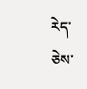རེད་ཅེས་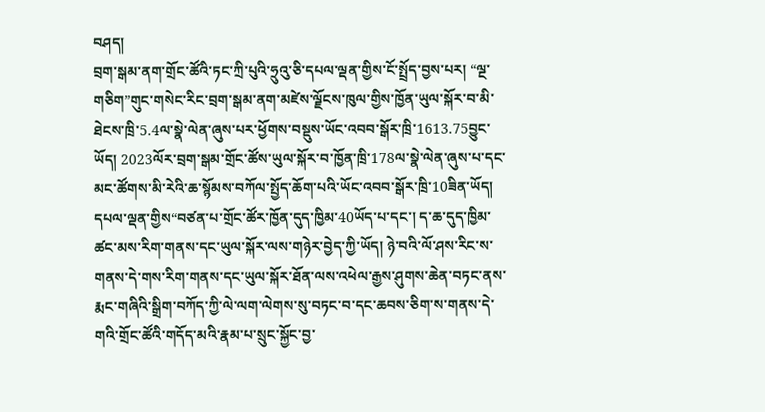བཤད།
བྲག་སྒམ་ནག་གྲོང་ཚོའི་ཏང་ཀྲི་པུའི་ཧྲུའུ་ཅི་དཔལ་ལྡན་གྱིས་ངོ་སྤྲོད་བྱས་པར། “ལྔ་གཅིག”གུང་གསེང་རིང་བྲག་སྒམ་ནག་མཛེས་ལྗོངས་ཁུལ་གྱིས་ཁྱོན་ཡུལ་སྐོར་བ་མི་ཐེངས་ཁྲི་5.4ལ་སྣེ་ལེན་ཞུས་པར་ཕྱོགས་བསྡུས་ཡོང་འབབ་སྒོར་ཁྲི་1613.75བྱུང་ཡོད། 2023ལོར་བྲག་སྒམ་གྲོང་ཚོས་ཡུལ་སྐོར་བ་ཁྱོན་ཁྲི་178ལ་སྣེ་ལེན་ཞུས་པ་དང་མང་ཚོགས་མི་རེའི་ཆ་སྙོམས་བཀོལ་སྤྱོད་ཆོག་པའི་ཡོང་འབབ་སྒོར་ཁྲི་10ཟིན་ཡོད།
དཔལ་ལྡན་གྱིས“བཙན་པ་གྲོང་ཚོར་ཁྱོན་དུད་ཁྱིམ་40ཡོད་པ་དང་། ད་ཆ་དུད་ཁྱིམ་ཚང་མས་རིག་གནས་དང་ཡུལ་སྐོར་ལས་གཉེར་བྱེད་ཀྱི་ཡོད། ཉེ་བའི་ལོ་ཤས་རིང་ས་གནས་དེ་གས་རིག་གནས་དང་ཡུལ་སྐོར་ཐོན་ལས་འཕེལ་རྒྱས་ཤུགས་ཆེན་བཏང་ནས་རྨང་གཞིའི་སྒྲིག་བཀོད་ཀྱི་ལེ་ལག་ལེགས་སུ་བཏང་བ་དང་ཆབས་ཅིག་ས་གནས་དེ་གའི་གྲོང་ཚོའི་གདོད་མའི་རྣམ་པ་སྲུང་སྐྱོང་བྱ་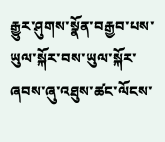རྒྱུར་ཤུགས་སྣོན་བརྒྱབ་པས་ཡུལ་སྐོར་བས་ཡུལ་སྐོར་ཞབས་ཞུ་འཐུས་ཚང་ལོངས་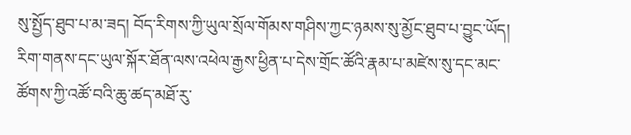སུ་སྤྱོད་ཐུབ་པ་མ་ཟད། བོད་རིགས་ཀྱི་ཡུལ་སྲོལ་གོམས་གཤིས་ཀྱང་ཉམས་སུ་མྱོང་ཐུབ་པ་བྱུང་ཡོད། རིག་གནས་དང་ཡུལ་སྐོར་ཐོན་ལས་འཕེལ་རྒྱས་ཕྱིན་པ་དེས་གྲོང་ཚོའི་རྣམ་པ་མཛེས་སུ་དང་མང་ཚོགས་ཀྱི་འཚོ་བའི་ཆུ་ཚད་མཐོ་རུ་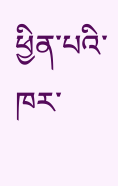ཕྱིན་པའི་ཁར་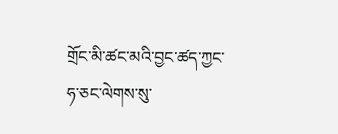གྲོང་མི་ཚང་མའི་བྱང་ཚད་ཀྱང་ཧ་ཅང་ལེགས་སུ་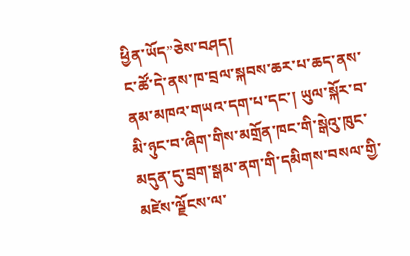ཕྱིན་ཡོད”ཅེས་བཤད།
ང་ཚོ་དེ་ནས་ཁ་བྲལ་སྐབས་ཆར་པ་ཆད་ནས་ནམ་མཁའ་གཡའ་དག་པ་དང་། ཡུལ་སྐོར་བ་མི་ཉུང་བ་ཞིག་གིས་མགྲོན་ཁང་གི་སྒེའུ་ཁུང་མདུན་དུ་བྲག་སྒམ་ནག་གི་དམིགས་བསལ་གྱི་མཛེས་ལྗོངས་ལ་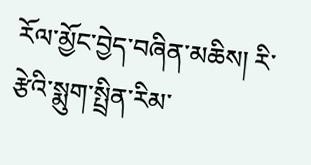རོལ་མྱོང་བྱེད་བཞིན་མཆིས། རི་རྩེའི་སྨུག་སྤྲིན་རིམ་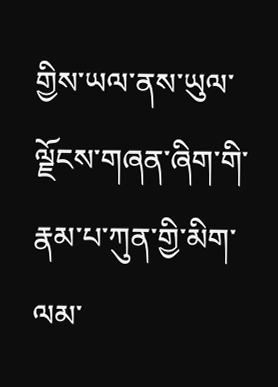གྱིས་ཡལ་ནས་ཡུལ་ལྗོངས་གཞན་ཞིག་གི་རྣམ་པ་ཀུན་གྱི་མིག་ལམ་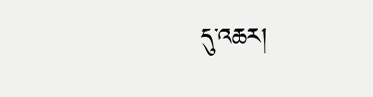དུ་འཆར།